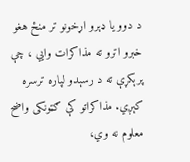د دوو یا ډېرو اړخونو تر منځ هغو خبرو اترو ته مذاکرات وايي ، چې پرېکړې ته د رسېدو لپاره ترسره کېږي. مذاکراتو کې ګټونکی واضح معلوم نه وي،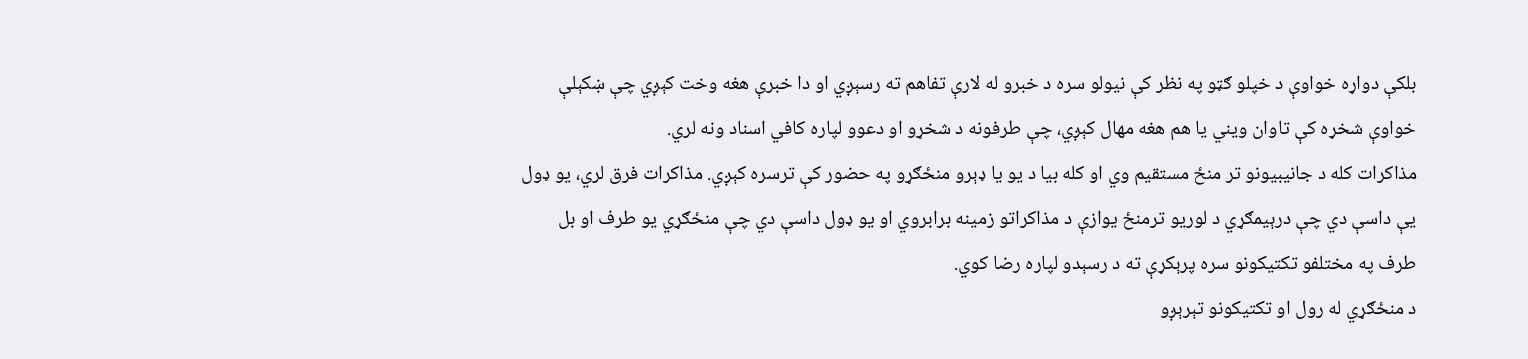بلکې دواړه خواوې د خپلو ګټو په نظر کې نیولو سره د خبرو له لارې تفاهم ته رسېږي او دا خبرې هغه وخت کېږي چې ښکېلې خواوې شخړه کې تاوان ویني يا هم هغه مهال کېږي، چې طرفونه د شخړو او دعوو لپاره کافي اسناد ونه لري.
مذاکرات کله د جانیبیونو تر منځ مستقیم وي او کله بيا د یو یا ډېرو منځګړو په حضور کې ترسره کېږي. مذاکرات فرق لري، یو ډول يې داسې دي چې درېيمګړي د لوريو ترمنځ یوازې د مذاکراتو زمینه برابروي او یو ډول داسې دي چې منځګړي یو طرف او بل طرف په مختلفو تکتیکونو سره پرېکړې ته د رسېدو لپاره رضا کوي.
د منځګړي له رول او تکتیکونو تېرېږو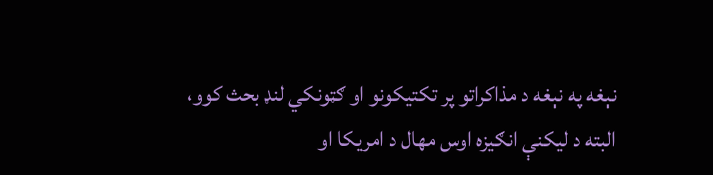نېغه په نېغه د مذاکراتو پر تکتیکونو او ګټونکي لنډ بحث کوو، البته د لیکنې انګيزه اوس مهال د امریکا او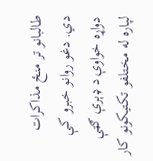طالبانو تر منځ مذاکرات دي. دغو روانو خبرو کې دواړه خواوې د ډېرې ګټې لپاره له مختلفو تکتیکونو کار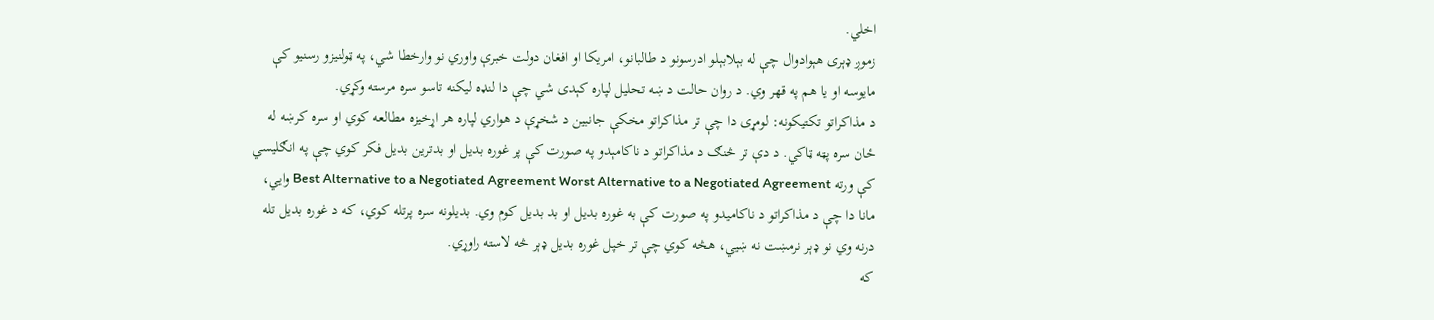اخلي.
زموږ ډېری هېوادوال چې له بېلابېلو ادرسونو د طالبانو، امریکا او افغان دولت خبرې واوري نو وارخطا شي، په ټولنیزو رسنیو کې مایوسه او یا هم په قهر وي. د روان حالت د ښه تحليل لپاره کېدی شي چې دا لنډه ليکنه تاسو سره مرسته وکړي.
د مذاکراتو تکتیکونه: لومړی دا چې تر مذاکراتو مخکې جانبین د شخړې د هواري لپاره هر اړخیزه مطالعه کوي او سره کرښه له ځان سره پټه ټاکي. د دې تر څنګ د مذاکراتو د ناکامېدو په صورت کې پر غوره بدیل او بدترین بدیل فکر کوي چې په انګلیسي کې ورته Best Alternative to a Negotiated Agreement Worst Alternative to a Negotiated Agreement وايي، مانا دا چې د مذاکراتو د ناکامیدو په صورت کې به غوره بدیل او بد بدیل کوم وي. بدیلونه سره پرتله کوي، که د غوره بدیل تله درنه وي نو ډېر نرمښت نه ښیي، هڅه کوي چې تر خپل غوره بدیل ډېر څه لاسته راوړي.
که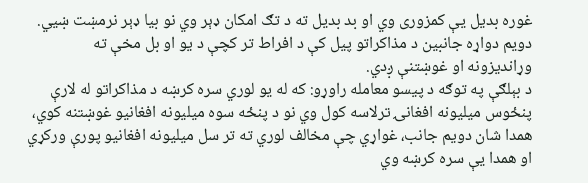غوره بدیل یې کمزوری وي او بد بدیل ته د تګ امکان ډېر وي نو بیا ډېر نرمښت ښیي. دويم دواړه جانبین د مذاکراتو پيل کې د افراط تر کچې د یو او بل مخې ته وړاندیزونه او غوښتنې ږدي.
د بېلګې په توګه د پیسو معامله راوړو: که له یو لوري سره کرښه د مذاکراتو له لارې پنځوس ميليونه افغانۍ ترلاسه کول وي نو د پنځه سوه ميليونه افغانيو غوښتنه کوي، همدا شان دويم جانب، غواړي چې مخالف لوري ته تر سل ميليونه افغانيو پورې ورکړي او همدا یې سره کرښه وي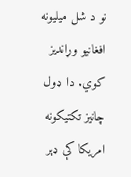نو د شل ميليونه افغانيو وړانديز کوي. دا ډول چانيز تکتیکونه امریکا کې ډېر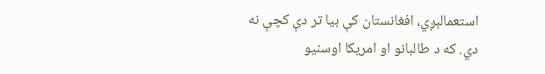استعمالېږي، افغانستان کې بيا تر دې کچې نه دي. که د طالبانو او امریکا اوسنیو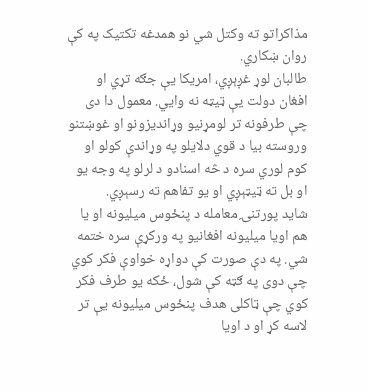مذاکراتو ته وکتل شي نو همدغه تکتیک په کې روان ښکاري.
طالبان لوړ غږېږي، امریکا يې جګه تړي او افغان دولت يې ټيټه نه وايي. معمول دا دی چې طرفونه تر لومړنيو وړاندیزونو او غوښتنو وروسته بیا د قوي دلايلو په وړاندې کولو او کوم لوري سره د څه اسنادو د لرلو په وجه یو او بل ته ټیټېږي او یو تفاهم ته رسېږي.
شاید پورتنۍ معامله د پنځوس ميليونه او یا هم اويا ميليونه افغانيو په ورکړې سره ختمه شي. په دې صورت کې دواړه خواوې فکر کوي چې دوی په ګټه کې شول، ځکه یو طرف فکر کوي چې ټاکلی هدف پنځوس ميليونه يې تر لاسه کړ او د اويا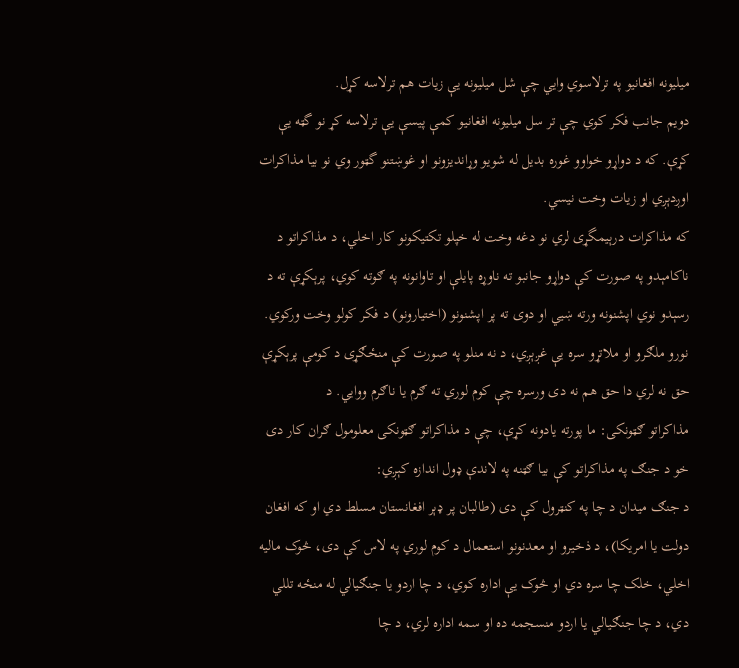ميليونه افغانيو په ترلاسوي وايي چې شل ميليونه يې زيات هم ترلاسه کړل.
دويم جانب فکر کوي چې تر سل ميليونه افغانيو کمې پيسې يې ترلاسه کړ نو گټه يې کړې. که د دواړو خواوو غوره بدیل له شويو وړاندیزونو او غوښتنو گټور وي نو بیا مذاکرات اوږدېږي او زیات وخت نیسي.
که مذاکرات درېیمگړی لري نو دغه وخت له خپلو تکتیکونو کار اخلي، د مذاکراتو د ناکامېدو په صورت کې دواړو جانبو ته ناوړه پایلې او تاوانونه په ګوته کوي، پرېکړې ته د رسېدو نوي اپشنونه ورته ښيي او دوی ته پر اپشنونو (اختیارونو) د فکر کولو وخت ورکوي. نورو ملګرو او ملاتړو سره یې غږېږي، د نه منلو په صورت کې منځګړی د کومې پرېکړې حق نه لري دا حق هم نه دی ورسره چې کوم لوري ته ګرم يا ناګرم ووايي. د
مذاکراتو ګټونکی: ما پورته يادونه کړې، چې د مذاکراتو ګټونکی معلومول ګران کار دی خو د جنګ په مذاکراتو کې بیا ګټنه په لاندې ډول اندازه کېږي:
د جنګ میدان د چا په کنټرول کې دی (طالبان پر ډېر افغانستان مسلط دي او که افغان دولت یا امریکا)، د ذخیرو او معدنونو استعمال د کوم لوري په لاس کې دی، څوک مالیه اخلي، خلک چا سره دي او څوک یې اداره کوي، د چا اردو یا جنګیالي له منځه تللي دي، د چا جنګیالي یا اردو منسجمه ده او سمه اداره لري، د چا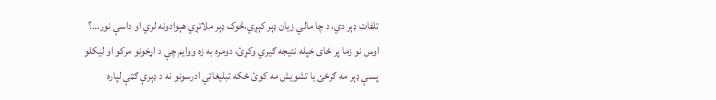تلفات ډېر دي، د چا مالي زیان ډېر کېږي،څوک ډېر ملاتړي هېوادونه لري او داسې نور…؟
اوس نو زما پر ځای خپله نتيجه ګيري وکړئ، دومره به زه ووایم چې د اړخونو مرکو او ليکلو پسې ډېر مه ګرځئ يا تشويش مه کوئ ځکه تبليغاتي ادرسونو نه د ډېرې ګټې لپاره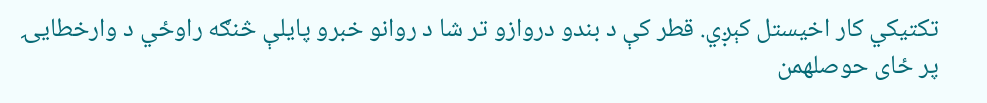تکتيکي کار اخيستل کېږي. قطر کې د بندو دروازو تر شا د روانو خبرو پایلې څنګه راوځي د وارخطايۍ پر ځای حوصلهمن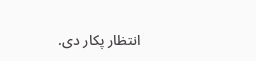انتظار پکار دی.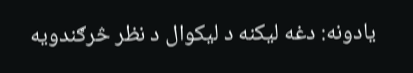يادونه: دغه ليکنه د ليکوال د نظر څرګندويه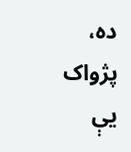ده، پژواک يې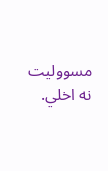مسووليت نه اخلي.